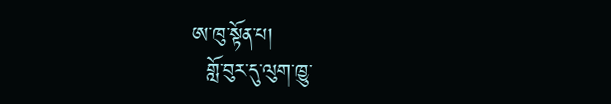ཨ་ཁུ་སྟོན་པ།
  གློ་བུར་དུ་ལུག་ཁྱུ་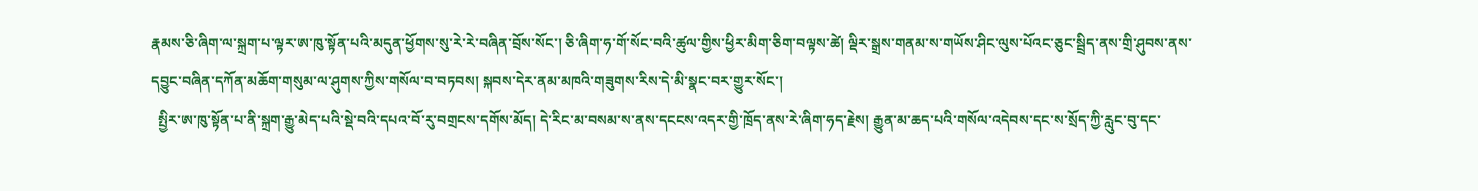རྣམས་ཅི་ཞིག་ལ་སྐྲག་པ་ལྟར་ཨ་ཁུ་སྟོན་པའི་མདུན་ཕྱོགས་སུ་རེ་རེ་བཞིན་བྲོས་སོང་། ཅི་ཞིག་ཧ་གོ་སོང་བའི་ཚུལ་གྱིས་ཕྱིར་མིག་ཅིག་བལྟས་ཚེ། ལྡིར་སྒྲས་གནམ་ས་གཡོས་ཤིང་ལུས་པོའང་ཅུང་སྦྲིད་ནས་གྲི་ཤུབས་ནས་དབྱུང་བཞིན་དཀོན་མཆོག་གསུམ་ལ་ཤུགས་ཀྱིས་གསོལ་བ་བཏབས། སྐབས་དེར་ནམ་མཁའི་གཟུགས་རིས་དེ་མི་སྣང་བར་གྱུར་སོང་།
  སྤྱིར་ཨ་ཁུ་སྟོན་པ་ནི་སྐྲག་རྒྱུ་མེད་པའི་སྡེ་བའི་དཔའ་བོ་རུ་བགྲངས་དགོས་མོད། དེ་རིང་མ་བསམ་ས་ནས་དངངས་འདར་གྱི་ཁྲོད་ནས་རེ་ཞིག་ཧད་རྗེས། རྒྱུན་མ་ཆད་པའི་གསོལ་འདེབས་དང་ས་སྲོད་ཀྱི་རླུང་བུ་དང་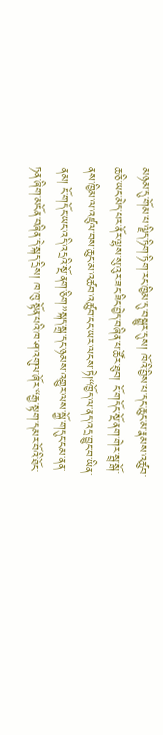མཉམ་དུ་གོམ་པ་ལྗིད་ཏིག་ཏིག་རང་ཁྱིམ་དུ་བསྒྱུར་དུས། ཁོའི་བྱིས་པ་དང་ཆུང་མ་རྣམས་འཚུབ་ཆ་ཅི་ཡང་མེད་པར་ནོར་ལྷས་སུ་འུར་ཟང་ཟིང་བྱེད་བཞིན་པ་ཚོར་ཐུབ། ངོ་གདོང་སྔོ་ནག་གེར་སྦྲ་སྒོ་ནས་ཁྱིམ་ལ་འཛུལ་བས་ཆུང་མ་འཚབ་འཚུབ་ངང་ཡར་ལངས་ཏེ།“ཁྱོད་ལ་ནད་འདྲ་བྱུང་བ་ཡིན་ནམ། ངོ་གདོང་ཡང་འདི་འདྲའི་སྔོ་ནག་ཅིག”སྐད་སྒྲ་དང་ཉམས་འགྱུར་ལས་སྐྱོ་གདུང་ངམ་ནན་ཏན་ཞིག་མངོན་བཞིན་དེ་སྐད་དྲིས། ཁ་ཁུ་སྟོན་པའི་ཁ་ཤ་འགུལ་ཞོར་“རྒྱ་སྟག་དམར་བོའི་ཐོང་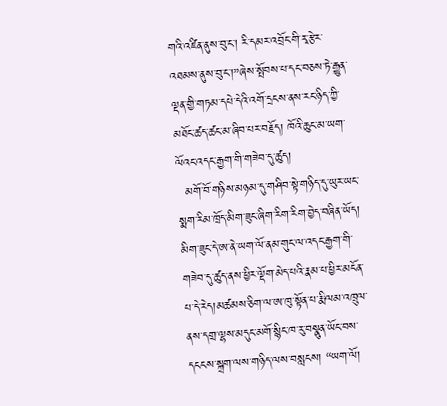གའི་འཛིན་ནུས་བུ་ང་། རི་དམར་འབྲོང་གི་རྭ་རྩེར་འཐམས་ནུས་བུ་ང་།”ཞེས་སྤོབས་པ་དང་བཅས་ཏེ་རྒྱུན་ལྡན་གྱི་གཏམ་དཔེ་དེའི་འགོ་དྲངས་ནས་རང་ཉིད་ཀྱི་མཐོང་ཚད་ཚང་མ་ཞིབ་པར་བརྗོད། ཁོའི་ཆུང་མ་ཡག་ལོའང་འདང་རྒྱག་གི་གཟེབ་དུ་ཚུད།
  མགོ་བོ་གཉིས་མཉམ་དུ་གཤིབ་སྟེ་གཉིད་དུ་ཡུར་ཡང་སྨག་རིམ་ཁྲོད་མིག་ཟུང་ཞིག་རིག་རིག་བྱེད་བཞིན་ཡོད། མིག་ཟུང་དེ་ཨ་ནེ་ཡག་ལོ་ནམ་གུང་ལ་འདང་རྒྱག་གི་གཟེབ་དུ་ཚུད་ནས་ཕྱིར་ལྡོག་མེད་པའི་རྣམ་པ་ཕྱིར་མངོན་པ་དེ་རེད།མཚམས་ཅིག་ལ་ཨ་ཁུ་སྟོན་པ་རྨི་ལམ་འཁྲུལ་ནས་དགྲ་ལྷས་མདུང་མགོ་སྙིང་ཁ་རུ་བསྣུན་ཡོང་བས་དངངས་སྐྲག་ལས་གཉིད་ལས་བསླངས། “ཡག་ལོ།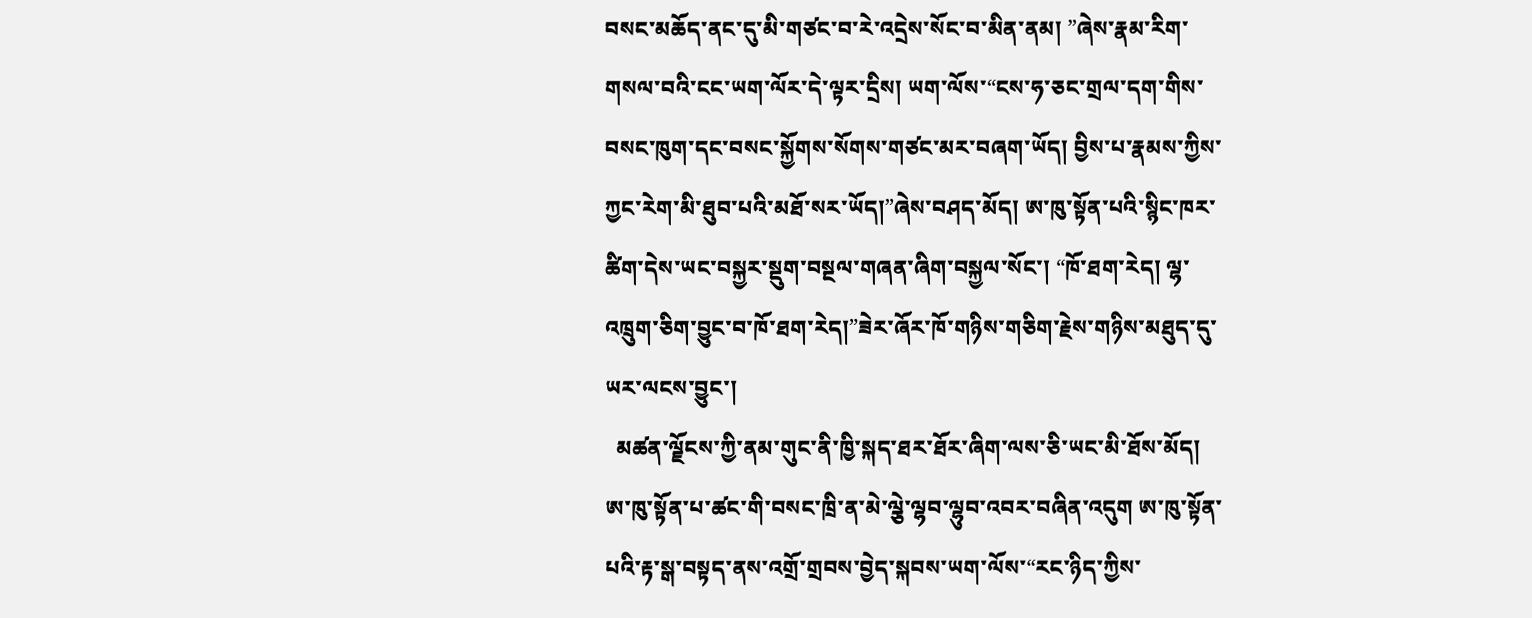བསང་མཆོད་ནང་དུ་མི་གཙང་བ་རེ་འདྲེས་སོང་བ་མིན་ནམ། ”ཞེས་རྣམ་རིག་གསལ་བའི་ངང་ཡག་ལོར་དེ་ལྟར་དྲིས། ཡག་ལོས་“ངས་ཧ་ཅང་གྲལ་དག་གིས་བསང་ཁུག་དང་བསང་སྐྱོགས་སོགས་གཙང་མར་བཞག་ཡོད། བྱིས་པ་རྣམས་ཀྱིས་ཀྱང་རེག་མི་ཐུབ་པའི་མཐོ་སར་ཡོད།”ཞེས་བཤད་མོད། ཨ་ཁུ་སྟོན་པའི་སྙིང་ཁར་ཚིག་དེས་ཡང་བསྐྱར་སྡུག་བསྔལ་གཞན་ཞིག་བསྐྱལ་སོང་། “ཁོ་ཐག་རེད། ལྷ་འཁྲུག་ཅིག་བྱུང་བ་ཁོ་ཐག་རེད།”ཟེར་ཞོར་ཁོ་གཉིས་གཅིག་རྗེས་གཉིས་མཐུད་དུ་ཡར་ལངས་བྱུང་།
  མཚན་ལྗོངས་ཀྱི་ནམ་གུང་ནི་ཁྱི་སྐད་ཐར་ཐོར་ཞིག་ལས་ཅི་ཡང་མི་ཐོས་མོད། ཨ་ཁུ་སྟོན་པ་ཚང་གི་བསང་ཁྲི་ན་མེ་ལྕེ་ལྷབ་ལྷུབ་འབར་བཞིན་འདུག ཨ་ཁུ་སྟོན་པའི་རྟ་སྒ་བསྟད་ནས་འགྲོ་གྲབས་བྱེད་སྐབས་ཡག་ལོས་“རང་ཉིད་ཀྱིས་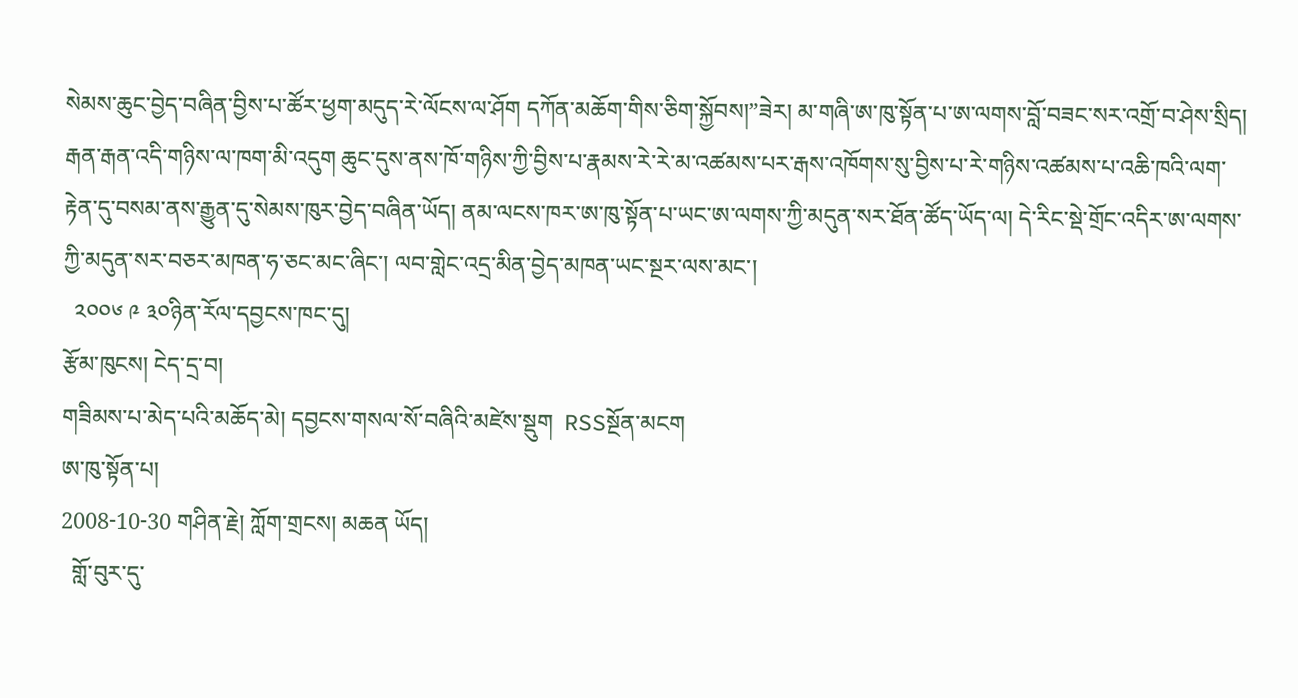སེམས་ཆུང་བྱེད་བཞིན་བྱིས་པ་ཚོར་ཕྱག་མདུད་རེ་ལོངས་ལ་ཤོག དཀོན་མཆོག་གིས་ཅིག་སྐྱོབས།”ཟེར། མ་གཞི་ཨ་ཁུ་སྟོན་པ་ཨ་ལགས་བློ་བཟང་སར་འགྲོ་བ་ཤེས་སྲིད། རྒན་རྒན་འདི་གཉིས་ལ་ཁག་མི་འདུག ཆུང་དུས་ནས་ཁོ་གཉིས་ཀྱི་བྱིས་པ་རྣམས་རེ་རེ་མ་འཚམས་པར་རྒས་འཁོགས་སུ་བྱིས་པ་རེ་གཉིས་འཚམས་པ་འཆི་ཁའི་ལག་རྟེན་དུ་བསམ་ནས་རྒྱུན་དུ་སེམས་ཁུར་བྱེད་བཞིན་ཡོད། ནམ་ལངས་ཁར་ཨ་ཁུ་སྟོན་པ་ཡང་ཨ་ལགས་ཀྱི་མདུན་སར་ཐོན་ཚོད་ཡོད་ལ། དེ་རིང་སྡེ་གྲོང་འདིར་ཨ་ལགས་ཀྱི་མདུན་སར་བཅར་མཁན་ཧ་ཅང་མང་ཞིང་། ལབ་གླེང་འདྲ་མིན་བྱེད་མཁན་ཡང་སྔར་ལས་མང་།
  ༢༠༠༦ ༩ ༣༠ཉིན་རོལ་དབྱངས་ཁང་དུ།
རྩོམ་ཁུངས། ངེད་དྲ་བ།
གཟིམས་པ་མེད་པའི་མཆོད་མེ། དབྱངས་གསལ་སོ་བཞིའི་མཛེས་སྡུག  RSSསྔོན་མངག
ཨ་ཁུ་སྟོན་པ།
2008-10-30 གཤིན་རྗེ། ཀློག་གྲངས། མཆན ཡོད།
  གློ་བུར་དུ་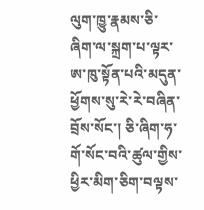ལུག་ཁྱུ་རྣམས་ཅི་ཞིག་ལ་སྐྲག་པ་ལྟར་ཨ་ཁུ་སྟོན་པའི་མདུན་ཕྱོགས་སུ་རེ་རེ་བཞིན་བྲོས་སོང་། ཅི་ཞིག་ཧ་གོ་སོང་བའི་ཚུལ་གྱིས་ཕྱིར་མིག་ཅིག་བལྟས་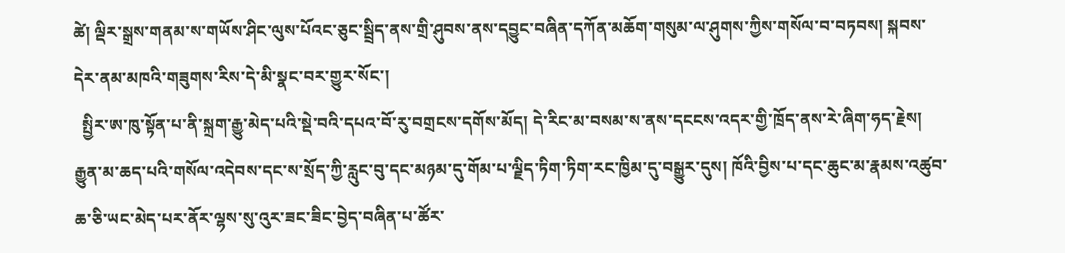ཚེ། ལྡིར་སྒྲས་གནམ་ས་གཡོས་ཤིང་ལུས་པོའང་ཅུང་སྦྲིད་ནས་གྲི་ཤུབས་ནས་དབྱུང་བཞིན་དཀོན་མཆོག་གསུམ་ལ་ཤུགས་ཀྱིས་གསོལ་བ་བཏབས། སྐབས་དེར་ནམ་མཁའི་གཟུགས་རིས་དེ་མི་སྣང་བར་གྱུར་སོང་།
  སྤྱིར་ཨ་ཁུ་སྟོན་པ་ནི་སྐྲག་རྒྱུ་མེད་པའི་སྡེ་བའི་དཔའ་བོ་རུ་བགྲངས་དགོས་མོད། དེ་རིང་མ་བསམ་ས་ནས་དངངས་འདར་གྱི་ཁྲོད་ནས་རེ་ཞིག་ཧད་རྗེས། རྒྱུན་མ་ཆད་པའི་གསོལ་འདེབས་དང་ས་སྲོད་ཀྱི་རླུང་བུ་དང་མཉམ་དུ་གོམ་པ་ལྗིད་ཏིག་ཏིག་རང་ཁྱིམ་དུ་བསྒྱུར་དུས། ཁོའི་བྱིས་པ་དང་ཆུང་མ་རྣམས་འཚུབ་ཆ་ཅི་ཡང་མེད་པར་ནོར་ལྷས་སུ་འུར་ཟང་ཟིང་བྱེད་བཞིན་པ་ཚོར་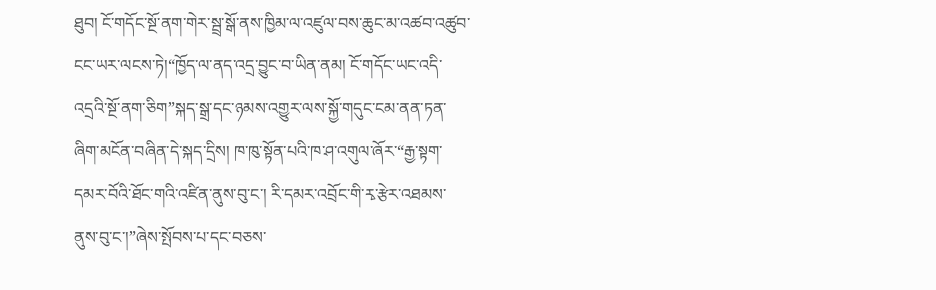ཐུབ། ངོ་གདོང་སྔོ་ནག་གེར་སྦྲ་སྒོ་ནས་ཁྱིམ་ལ་འཛུལ་བས་ཆུང་མ་འཚབ་འཚུབ་ངང་ཡར་ལངས་ཏེ།“ཁྱོད་ལ་ནད་འདྲ་བྱུང་བ་ཡིན་ནམ། ངོ་གདོང་ཡང་འདི་འདྲའི་སྔོ་ནག་ཅིག”སྐད་སྒྲ་དང་ཉམས་འགྱུར་ལས་སྐྱོ་གདུང་ངམ་ནན་ཏན་ཞིག་མངོན་བཞིན་དེ་སྐད་དྲིས། ཁ་ཁུ་སྟོན་པའི་ཁ་ཤ་འགུལ་ཞོར་“རྒྱ་སྟག་དམར་བོའི་ཐོང་གའི་འཛིན་ནུས་བུ་ང་། རི་དམར་འབྲོང་གི་རྭ་རྩེར་འཐམས་ནུས་བུ་ང་།”ཞེས་སྤོབས་པ་དང་བཅས་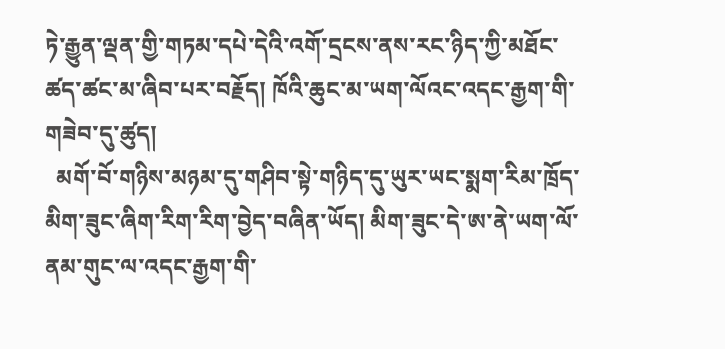ཏེ་རྒྱུན་ལྡན་གྱི་གཏམ་དཔེ་དེའི་འགོ་དྲངས་ནས་རང་ཉིད་ཀྱི་མཐོང་ཚད་ཚང་མ་ཞིབ་པར་བརྗོད། ཁོའི་ཆུང་མ་ཡག་ལོའང་འདང་རྒྱག་གི་གཟེབ་དུ་ཚུད།
  མགོ་བོ་གཉིས་མཉམ་དུ་གཤིབ་སྟེ་གཉིད་དུ་ཡུར་ཡང་སྨག་རིམ་ཁྲོད་མིག་ཟུང་ཞིག་རིག་རིག་བྱེད་བཞིན་ཡོད། མིག་ཟུང་དེ་ཨ་ནེ་ཡག་ལོ་ནམ་གུང་ལ་འདང་རྒྱག་གི་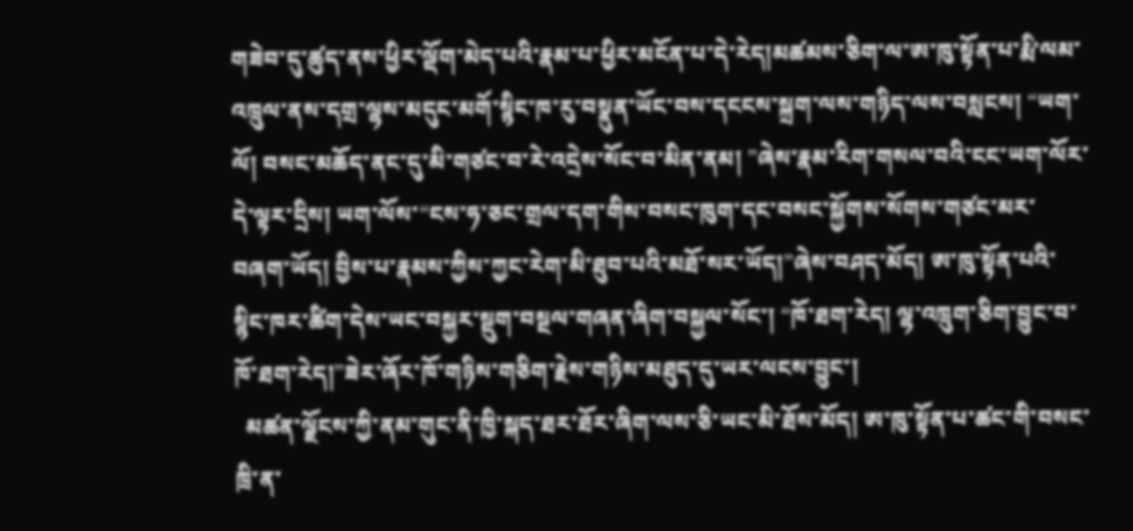གཟེབ་དུ་ཚུད་ནས་ཕྱིར་ལྡོག་མེད་པའི་རྣམ་པ་ཕྱིར་མངོན་པ་དེ་རེད།མཚམས་ཅིག་ལ་ཨ་ཁུ་སྟོན་པ་རྨི་ལམ་འཁྲུལ་ནས་དགྲ་ལྷས་མདུང་མགོ་སྙིང་ཁ་རུ་བསྣུན་ཡོང་བས་དངངས་སྐྲག་ལས་གཉིད་ལས་བསླངས། “ཡག་ལོ། བསང་མཆོད་ནང་དུ་མི་གཙང་བ་རེ་འདྲེས་སོང་བ་མིན་ནམ། ”ཞེས་རྣམ་རིག་གསལ་བའི་ངང་ཡག་ལོར་དེ་ལྟར་དྲིས། ཡག་ལོས་“ངས་ཧ་ཅང་གྲལ་དག་གིས་བསང་ཁུག་དང་བསང་སྐྱོགས་སོགས་གཙང་མར་བཞག་ཡོད། བྱིས་པ་རྣམས་ཀྱིས་ཀྱང་རེག་མི་ཐུབ་པའི་མཐོ་སར་ཡོད།”ཞེས་བཤད་མོད། ཨ་ཁུ་སྟོན་པའི་སྙིང་ཁར་ཚིག་དེས་ཡང་བསྐྱར་སྡུག་བསྔལ་གཞན་ཞིག་བསྐྱལ་སོང་། “ཁོ་ཐག་རེད། ལྷ་འཁྲུག་ཅིག་བྱུང་བ་ཁོ་ཐག་རེད།”ཟེར་ཞོར་ཁོ་གཉིས་གཅིག་རྗེས་གཉིས་མཐུད་དུ་ཡར་ལངས་བྱུང་།
  མཚན་ལྗོངས་ཀྱི་ནམ་གུང་ནི་ཁྱི་སྐད་ཐར་ཐོར་ཞིག་ལས་ཅི་ཡང་མི་ཐོས་མོད། ཨ་ཁུ་སྟོན་པ་ཚང་གི་བསང་ཁྲི་ན་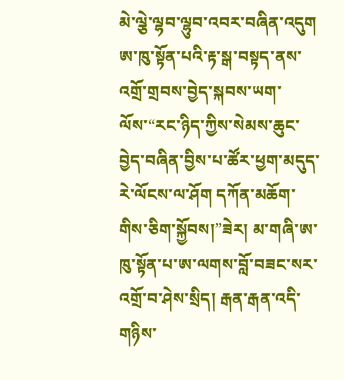མེ་ལྕེ་ལྷབ་ལྷུབ་འབར་བཞིན་འདུག ཨ་ཁུ་སྟོན་པའི་རྟ་སྒ་བསྟད་ནས་འགྲོ་གྲབས་བྱེད་སྐབས་ཡག་ལོས་“རང་ཉིད་ཀྱིས་སེམས་ཆུང་བྱེད་བཞིན་བྱིས་པ་ཚོར་ཕྱག་མདུད་རེ་ལོངས་ལ་ཤོག དཀོན་མཆོག་གིས་ཅིག་སྐྱོབས།”ཟེར། མ་གཞི་ཨ་ཁུ་སྟོན་པ་ཨ་ལགས་བློ་བཟང་སར་འགྲོ་བ་ཤེས་སྲིད། རྒན་རྒན་འདི་གཉིས་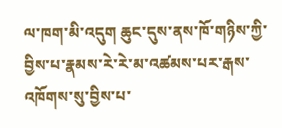ལ་ཁག་མི་འདུག ཆུང་དུས་ནས་ཁོ་གཉིས་ཀྱི་བྱིས་པ་རྣམས་རེ་རེ་མ་འཚམས་པར་རྒས་འཁོགས་སུ་བྱིས་པ་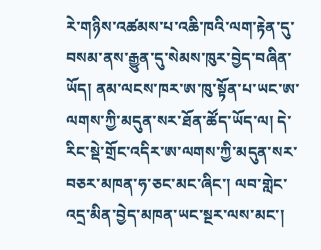རེ་གཉིས་འཚམས་པ་འཆི་ཁའི་ལག་རྟེན་དུ་བསམ་ནས་རྒྱུན་དུ་སེམས་ཁུར་བྱེད་བཞིན་ཡོད། ནམ་ལངས་ཁར་ཨ་ཁུ་སྟོན་པ་ཡང་ཨ་ལགས་ཀྱི་མདུན་སར་ཐོན་ཚོད་ཡོད་ལ། དེ་རིང་སྡེ་གྲོང་འདིར་ཨ་ལགས་ཀྱི་མདུན་སར་བཅར་མཁན་ཧ་ཅང་མང་ཞིང་། ལབ་གླེང་འདྲ་མིན་བྱེད་མཁན་ཡང་སྔར་ལས་མང་།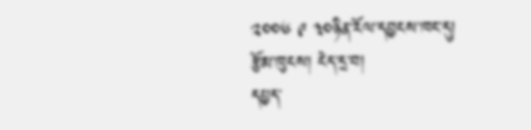༢༠༠༦ ༩ ༣༠ཉིན་རོལ་དབྱངས་ཁང་དུ།
རྩོམ་ཁུངས། ངེད་དྲ་བ།
དཔྱད་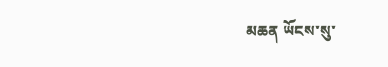མཆན ཡོངས་སུ་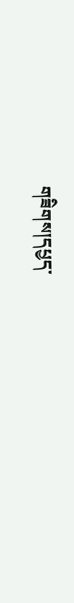གཟིགས།དཔྱད་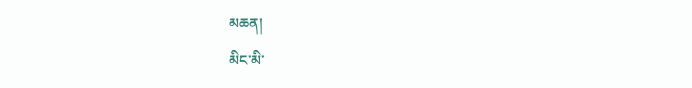མཆན།
མིང་མི་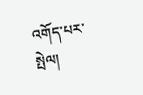འགོད་པར་སྤེལ།